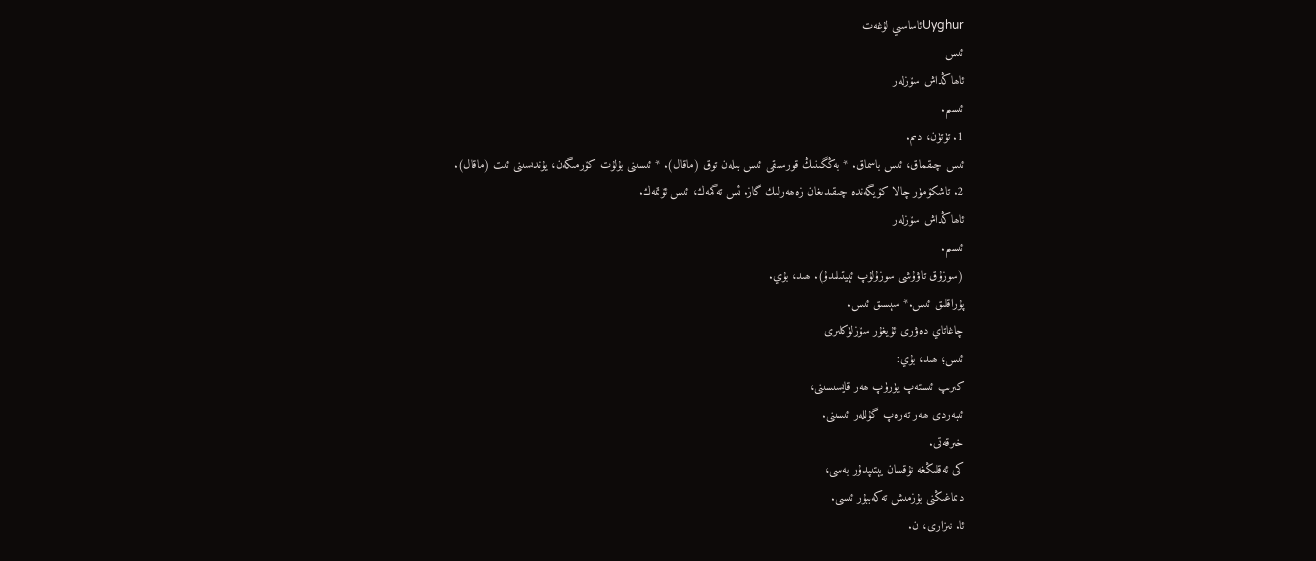Uyghurئاساسىي لۇغەت
ئىس
ئاھاڭداش سۆزلەر
ئىسىم.
1. تۈتۈن، دىم.
ئىس چىقماق، ئىس باسماق. * بەڭگىنىڭ قورسىقى ئىس بىلەن توق (ماقال). * ئىسىنى بۇلۇت كۆرمىگەن، يۇندىسىنى ئىت (ماقال).
2. تاشكۆمۈر چالا كۆيگەندە چىقىدىغان زەھەرلىك گاز. ئس تەگمەك، ئىس ئۆتمەك.
ئاھاڭداش سۆزلەر
ئىسىم.
(سوزۇق تاۋۇشى سوزۇلۇپ ئېيتىلىدۇ). ھىد، بۇي.
پۇراقلىق ئىس.* سېسىق ئىس.
چاغاتاي دەۋرى ئۇيغۇر سۆزلۈكلىرى
ئىس؛ ھىد، بۇي:
كىرىپ ئىستەپ يۈرۈپ ھەر قايسىسىنى،
ئىبەردى ھەر تەرەپ گۇللەر ئىسىنى.
خىرقەتى.
كى ئەقلىڭغە نۇقسان يېتىپدۇر بەسى،
دىماغىڭنى بۇزمىش تەكەببۇر ئىسى.
ئا. نىزارى، ن.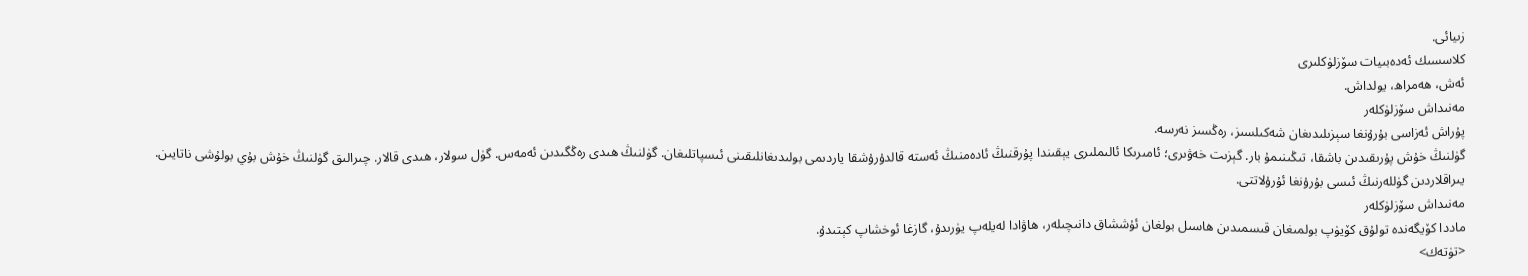زىيائى.
كلاسسىك ئەدەبىيات سۆزلۈكلىرى
ئەش، ھەمراھ، يولداش.
مەنىداش سۆزلۈكلەر
پۇراش ئەزاسى بۇرۇنغا سېزىلىدىغان شەكىلسىز، رەڭسىز نەرسە.
گۈلنىڭ خۇش پۇرىقىدىن باشقا، تىڭىنىمۇ بار. گېزىت خەۋىرى؛ ئامىرىكا ئالىملىرى يېقىندا پۇرقنىڭ ئادەمنىڭ ئەستە قالدۇرۇشقا ياردىمى بولىدىغانلىقىنى ئىسپاتلىغان. گۈلنىڭ ھىدى رەڭگىدىن ئەمەس. گۈل سولار، ھىدى قالار. چىرالىق گۈلنىڭ خۇش بۇي بولۇشى ناتايىن. يىراقلاردىن گۈللەرنىڭ ئىسى بۇرۇنغا ئۇرۇلاتتى.
مەنىداش سۆزلۈكلەر
ماددا كۆيگەندە تولۇق كۆيۈپ بولمىغان قىسمىدىن ھاسىل بولغان ئۇششاق دانىچىلەر، ھاۋادا لەيلەپ يۈرىدۇ، گازغا ئوخشاپ كېتىدۇ.
<تۈتەك>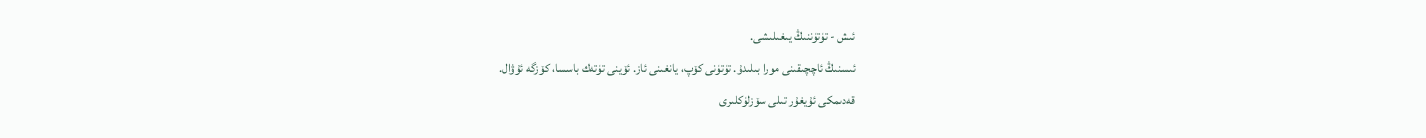ئىش - تۈتۈننىڭ يىغىلىشى.
ئىسنىڭ ئاچچىقىنى مورا بىلىدۇ. تۈتۈنى كۆپ، يانغىنى ئاز. ئۆينى تۈتەك باسسا، كۆزگە ئۇۋال.
قەدىمكى ئۇيغۇر تىلى سۆزلۈكلىرى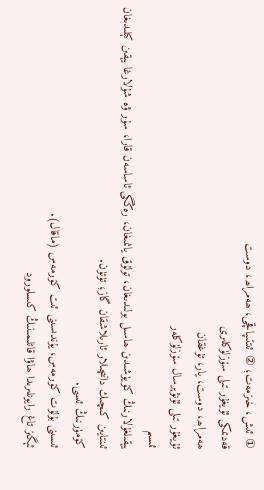① ئىش، خىزمەت؛ ② ئىتتىپاقچى، ھەمراھ، دوست
قەدىمكى ئۇيغۇر تىلى سۆزلۈكلىرى
ھەمراھ، دوست، يار، تۇغقان
ئۇيغۇر تىلى ئۇنۋېرسال سۆزلۈكلەر
ئىسىم
يېقىلغۇلارنىڭ كۆيۈشىدىن ھاسىل بولىدىغان، تولۇق يانمىغان، رەڭگى ئاساسەن قارا، سۇر ۋە شۇلارغا يېقىن كېلىدىغان ئىنتايىن كىچىك دانىچىلار ئارىلاشقان گاز؛ تۈتۈن.
كۆمۈرنىڭ ئىسى.
ئىسىنى بۇلۇت كۆرمەس، يۇندىسىنى ئىت كۆرمەس (ماقال).
ئېگىز تاغ رايونلىرىدا ھاۋا قاتلىمىنىڭ كىسلورود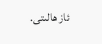ئاز ھالىتى.